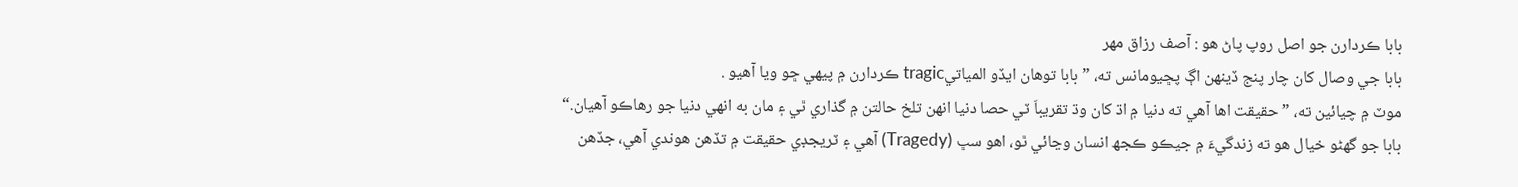بابا ڪردارن جو اصل روپ پاڻ هو : آصف رزاق مهر
بابا جي وصال کان چار پنج ڏينهن اڳ پڇيومانس ته، ”بابا توهان ايڏو المياتيtragic ڪردارن ۾ پيهي ڇو ويا آهيو .
موٽ ۾ چيائين ته، ”حقيقت اها آهي ته دنيا ۾ اڌ کان وڌ تقريباَ ٽي حصا دنيا انهن تلخ حالتن ۾ گذاري ٿي ۽ مان به انهي دنيا جو رهاڪو آهيان.“
بابا جو گهڻو خيال هو ته زندگيءَ ۾ جيڪو ڪجھ انسان وڃائي ٿو، اهو سڀ (Tragedy) آهي ۽ ٽريجڊي حقيقت ۾ تڏهن هوندي آهي، جڏهن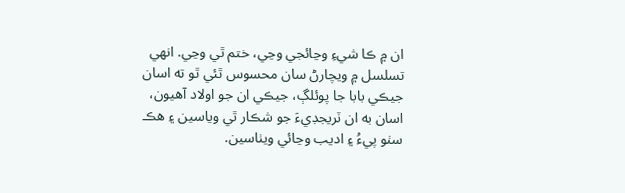ان ۾ ڪا شيءِ وڃائجي وڃي، ختم ٿي وڃي. انهي تسلسل ۾ ويچارڻ سان محسوس ٿئي ٿو ته اسان جيڪي بابا جا پوئلڳ، جيڪي ان جو اولاد آهيون، اسان به ان ٽريجڊيءَ جو شڪار ٿي وياسين ۽ هڪ سٺو پيءُ ۽ اديب وڃائي ويٺاسين.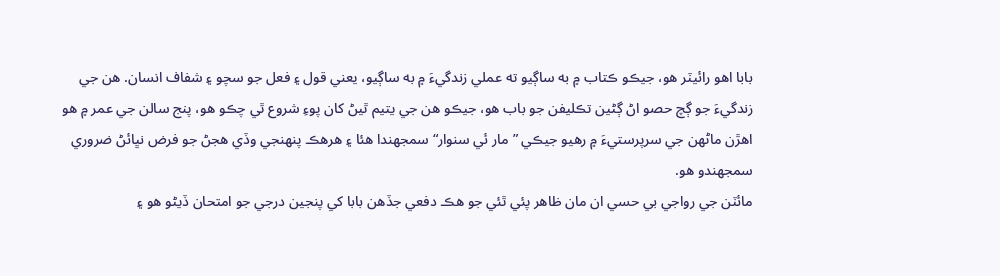بابا اهو رائيٽر هو، جيڪو ڪتاب ۾ به ساڳيو ته عملي زندگيءَ ۾ به ساڳيو، يعني قول ۽ فعل جو سچو ۽ شفاف انسان. هن جي زندگيءَ جو ڳچ حصو اڻ ڳڻين تڪليفن جو باب هو، جيڪو هن جي يتيم ٿيڻ کان پوءِ شروع ٿي چڪو هو، پنج سالن جي عمر ۾ هو اهڙن ماڻهن جي سرپرستيءَ ۾ رهيو جيڪي ”مار ئي سنوار“ سمجهندا هئا ۽ هرهڪ پنهنجي وڏي هجڻ جو فرض نڀائڻ ضروري سمجهندو هو.
مائٽن جي رواجي بي حسي ان مان ظاهر پئي ٿئي جو هڪ دفعي جڏهن بابا کي پنجين درجي جو امتحان ڏيڻو هو ۽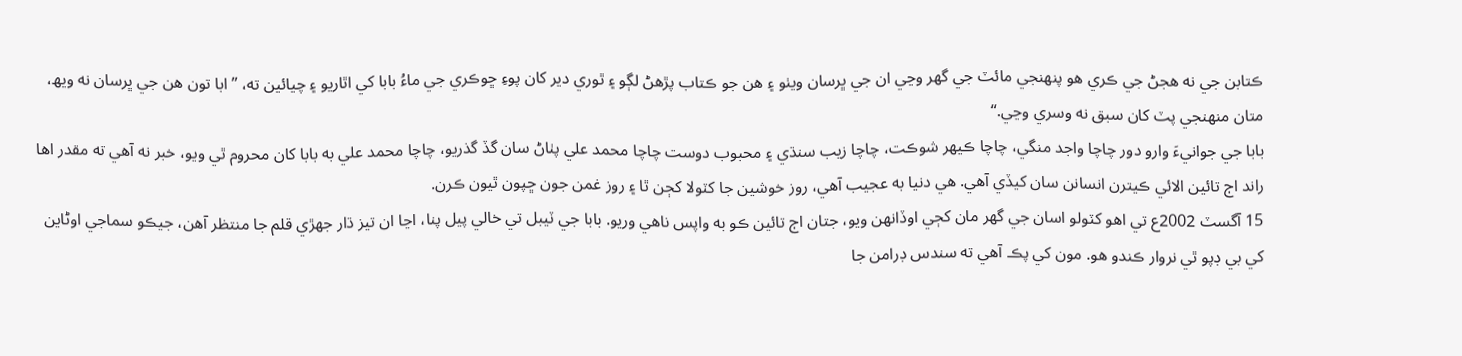ڪتابن جي نه هجڻ جي ڪري هو پنهنجي مائٽ جي گهر وڃي ان جي ڀرسان ويٺو ۽ هن جو ڪتاب پڙهڻ لڳو ۽ ٿوري دير کان پوءِ ڇوڪري جي ماءُ بابا کي اٿاريو ۽ چيائين ته، ”ابا تون هن جي ڀرسان نه ويھ، متان منهنجي پٽ کان سبق نه وسري وڃي.“
بابا جي جوانيءَ وارو دور چاچا واجد منگي، چاچا ڪيهر شوڪت، چاچا زيب سنڌي ۽ محبوب دوست چاچا محمد علي پٺاڻ سان گڏ گذريو، چاچا محمد علي به بابا کان محروم ٿي ويو، خبر نه آهي ته مقدر اها راند اڄ تائين الائي ڪيترن انسانن سان کيڏي آهي. هي دنيا به عجيب آهي، روز خوشين جا کٽولا کڄن ٿا ۽ روز غمن جون ڇپون ٿيون ڪرن.
15 آگسٽ 2002ع تي اهو کٽولو اسان جي گهر مان کڄي اوڏانهن ويو، جتان اڄ تائين ڪو به واپس ناهي وريو. بابا جي ٽيبل تي خالي پيل پنا، اڃا ان تيز ڌار جهڙي قلم جا منتظر آهن، جيڪو سماجي اوڻاين کي بي ڊپو ٿي نروار ڪندو هو. مون کي پڪ آهي ته سندس ڊرامن جا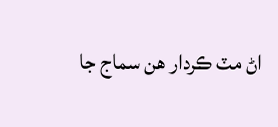اڻ مٽ ڪردار هن سماج جا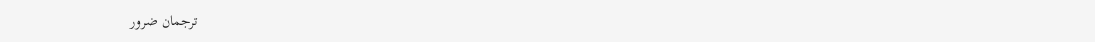ترجمان ضرور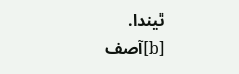ٿيندا.
[b]آصف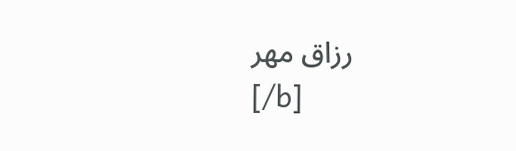رزاق مهر
[/b]